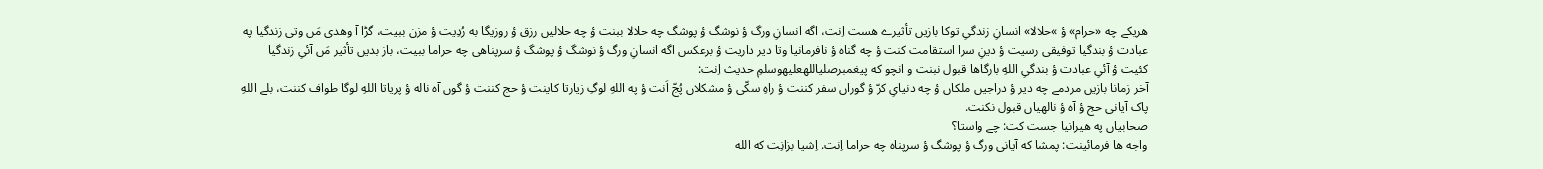هریکے چه «حرام» ؤ »حلالا» انسانِ زندگیِ توکا بازیں تأثیرے هست اِنت، اگه انسانِ ورگ ؤ نوشگ ؤ پوشگ چه حلالا ببنت ؤ چه حلالیں رزق ؤ روزیگا به رُدِیت ؤ مزن ببیت، گڑا آ وهدی مَں وتی زندگیا په عبادت ؤ بندگیا توفیقی رسیت ؤ دینِ سرا استقامت کنت ؤ چه گناه ؤ نافرمانیا وتا دیر داریت ؤ برعکس اگه انسانِ ورگ ؤ نوشگ ؤ پوشگ ؤ سرپناهی چه حراما ببیت، باز بدیں تأثیر مَں آئیِ زندگیا کئیت ؤ آئیِ عبادت ؤ بندگیِ اللهِ بارگاها قبول نبنت و انچو که پیغمبرصلیاللهعلیهوسلمِ حدیث اِنت:
آخر زمانا بازیں مردمے چه دیر ؤ دراجیں ملکاں ؤ چه دنیایِ کرّ ؤ گوراں سفر کننت ؤ راهِ سکّی ؤ مشکلاں پُجّ اَنت ؤ په اللهِ لوگِ زیارتا کاینت ؤ حج کننت ؤ گوں آه ناله ؤ پریاتا اللهِ لوگا طواف کننت، بلے اللهِ پاک آیانی حج ؤ آه ؤ نالهیاں قبول نکنت.
صحابیاں په هیرانیا جست کت: چے واستا؟
واجه ها فرمائینت: پمشا که آیانی ورگ ؤ پوشگ ؤ سرپناه چه حراما اِنت. اِشیا بزانِت که الله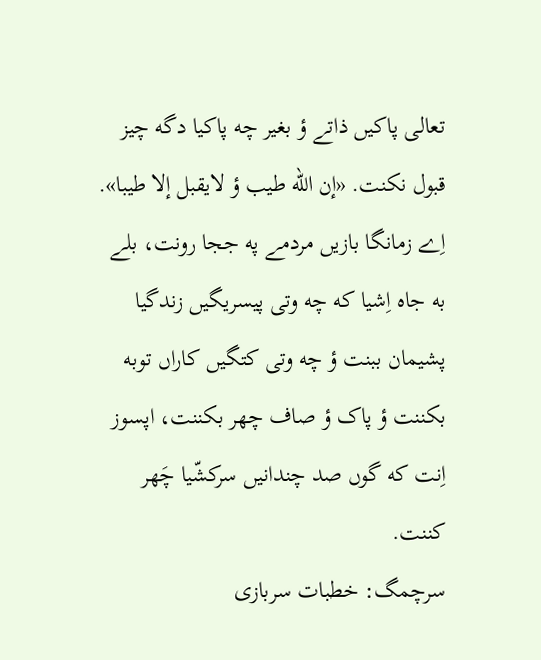تعالی پاکیں ذاتے ؤ بغیر چه پاکیا دگه چیز قبول نکنت. «إن الله طیب ؤ لایقبل إلا طیبا».
اِے زمانگا بازیں مردمے په ججا رونت، بلے به جاه اِشیا که چه وتی پیسریگیں زندگیا پشیمان ببنت ؤ چه وتی کتگیں کاراں توبه بکننت ؤ پاک ؤ صاف چهر بکننت، اپسوز اِنت که گوں صد چندانیں سرکشّیا چَهر کننت.
سرچمگ: خطبات سربازی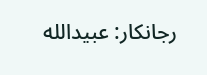رجانکار: عبیدالله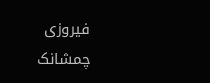فیروزی
چمشانک